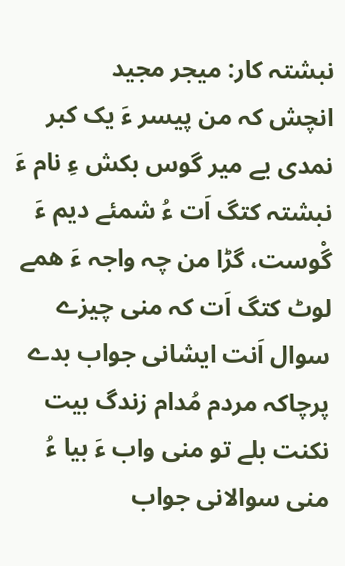نبشتہ کار: میجر مجید
انچش کہ من پیسر ءَ یک کبر نمدی یے میر گوس بکش ءِ نام ءَ نبشتہ کتگ اَت ءُ شمئے دیم ءَ گْوست، گڑا من چہ واجہ ءَ ھمے لوٹ کتگ اَت کہ منی چیزے سوال اَنت ایشانی جواب بدے پرچاکہ مردم مُدام زندگ بیت نکنت بلے تو منی واب ءَ بیا ءُ منی سوالانی جواب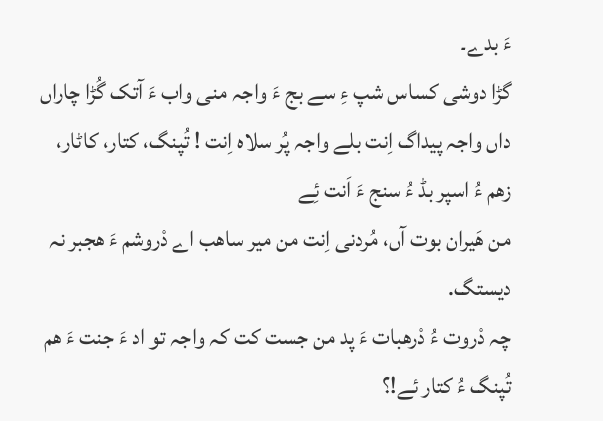ءَ بدے۔
گڑا دوشی کساس شپ ءِ سے بج ءَ واجہ منی واب ءَ آتک گُڑا چاراں داں واجہ پیداگ اِنت بلے واجہ پُر سلاہ اِنت ! تُپنگ، کتار، کاٹار، زھم ءُ اسپر بڈ ءُ سنج ءَ اَنت ئِے
من ھَیران بوت آں، مُردنی اِنت من میر ساھب اے دْروشم ءَ ھجبر نہ دیستگ.
چہ دْروت ءُ دْرھبات ءَ پد من جست کت کہ واجہ تو اد ءَ جنت ءَ ھم تُپنگ ءُ کتار ئے!؟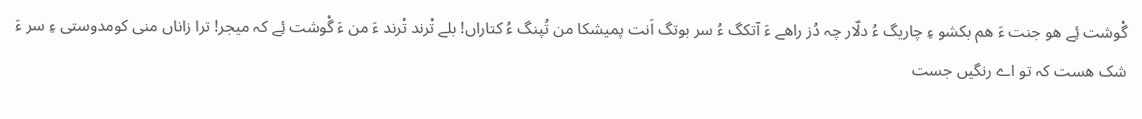گْوشت ئِے ھو جنت ءَ ھم بکشو ءِ چاریگ ءُ دلّار چہ دُز راھے ءَ آتکگ ءُ سر بوتگ اَنت پمیشکا من تُپنگ ءُ کتاراں! بلے تْرند تْرند ءَ من ءَ گْوشت ئِے کہ میجر! ترا زاناں منی کومدوستی ءِ سر ءَ شک ھست کہ تو اے رنگیں جست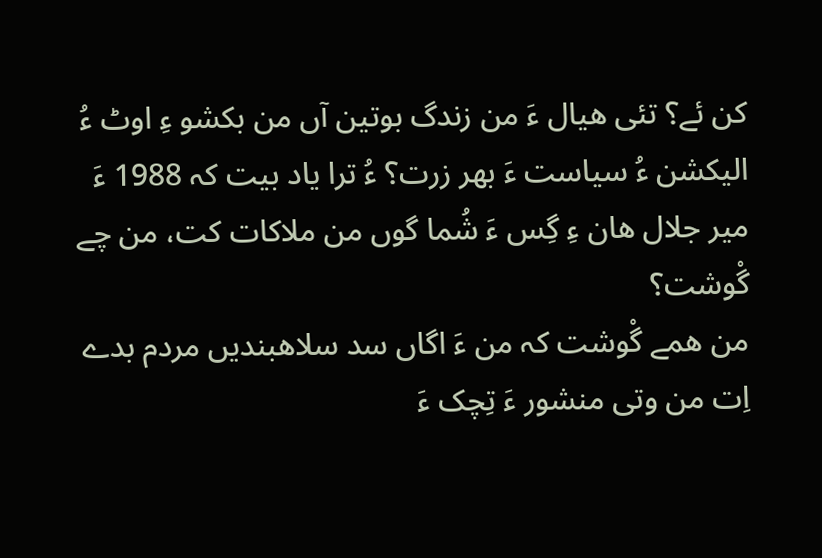کن ئے؟ تئی ھیال ءَ من زندگ بوتین آں من بکشو ءِ اوٹ ءُ الیکشن ءُ سیاست ءَ بھر زرت؟ ءُ ترا یاد بیت کہ 1988 ءَ میر جلال ھان ءِ گِس ءَ شُما گوں من ملاکات کت، من چے گْوشت؟
من ھمے گْوشت کہ من ءَ اگاں سد سلاھبندیں مردم بدے اِت من وتی منشور ءَ تِچک ءَ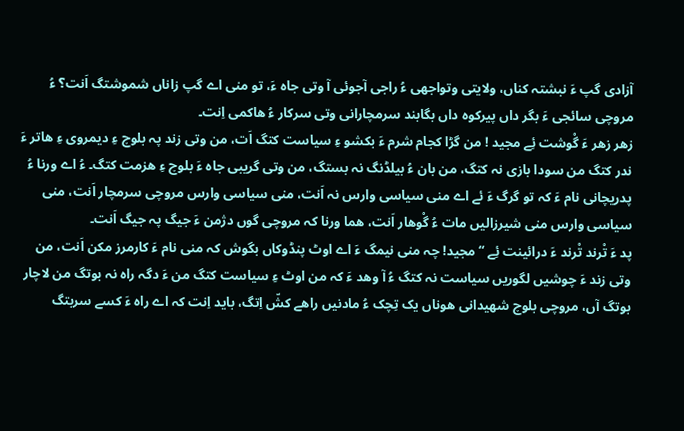آزادی گپ ءَ نبشتہ کناں، ولایتی وتواجهی ءُ راجی آجوئی آ وتی جاہ ءَ، تو منی اے گپ زاناں شموشتگ اَنت؟ ءُ مروچی سائجی ءَ بگر داں پیرکوہ داں بگابند سرمچارانی وتی سرکار ءُ ھاکمی اِنت۔
زھر زھر ءَ گْوشت ئِے مجید ! من گڑا کجام شرم ءَ بکشو ءِ سیاست کتگ اَت، من وتی زند پہ بلوچ ءِ دیمروی ءِ ھاتر ءَ ندر کتگ من سودا بازی نہ کتگ، من بان ءُ بیلڈنگ نہ بستگ، من وتی گریبی جاہ ءَ بلوچ ءِ ھزمت کتگ۔ ءُ اے ورنا ءُ پدریچانی نام ءَ کہ تو گرگ ءَ ئے اے منی سیاسی وارس نہ اَنت، منی سیاسی وارس مروچی سرمچار اَنت، منی سیاسی وارس منی شیرزالیں مات ءُ گْوھار اَنت، ھما ورنا کہ مروچی گوں دژمن ءَ جیگ پہ جیگ اَنت۔
پد ءَ تْرند تْرند ءَ درائینت ئِے “مجید! چہ منی نیمگ ءَ اے اوٹ پنڈوکاں بگوش کہ منی نام ءَ کارمرز مکن اَنت، من وتی زند ءَ چوشیں لگوریں سیاست نہ کتگ ءُ آ وھد ءَ کہ من اوٹ ءِ سیاست کتگ من ءَ دگہ راہ نہ بوتگ من لاچار بوتگ آں، مروچی بلوچ شھیدانی ھوناں یک تِچک ءُ مادنیں راھے کشّ اِتگ، باید اِنت کہ اے راہ ءَ کسے سربتگ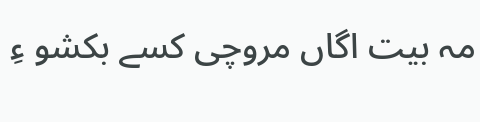مہ بیت اگاں مروچی کسے بکشو ءِ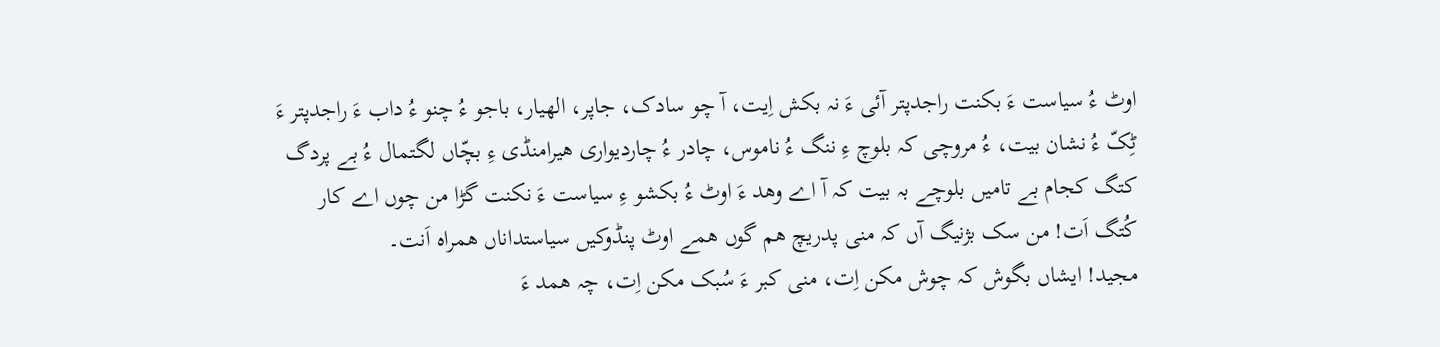اوٹ ءُ سیاست ءَ بکنت راجدپتر آئی ءَ نہ بکش اِیت، آ چو سادک، جاپر، الھیار، باجو ءُ چنو ءُ داب ءَ راجدپتر ءَ ٹِکّ ءُ نشان بیت، ءُ مروچی کہ بلوچ ءِ ننگ ءُ ناموس، چادر ءُ چاردیواری ھیرامنڈی ءِ بچّاں لگتمال ءُ بے پردگ کتگ کجام بے تامیں بلوچے بہ بیت کہ آ اے وھد ءَ اوٹ ءُ بکشو ءِ سیاست ءَ نکنت گڑا من چوں اے کار کُتگ اَت! من سک بژنیگ آں کہ منی پدریچ ھم گوں ھمے اوٹ پنڈوکیں سیاستداناں ھمراہ اَنت۔
مجید! ایشاں بگوش کہ چوش مکن اِت، منی کبر ءَ سُبک مکن اِت، چہ ھمد ءَ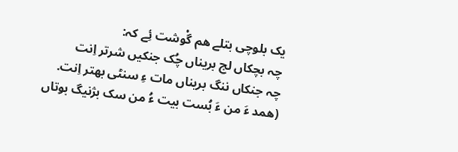یک بلوچی بتلے ھم گْوشت ئِے کہ:
چہ بچکاں لج بریناں چُک جنکیں شرتر اِنت
چہ جنکاں ننگ بریناں مات ءِ سنٹی بھتر اِنت.
(ھمد ءَ من ءَ بُست بیت ءُ من سک بژنیگ بوتاں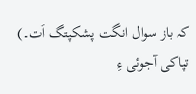کہ باز سوال انگت پشکپتگ اَت۔)
تپاکی آجوئی ءِ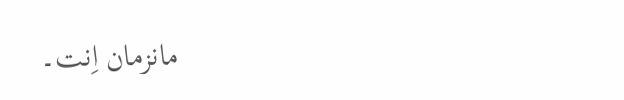مانزمان اِنت۔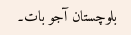بلوچستان آجو بات۔